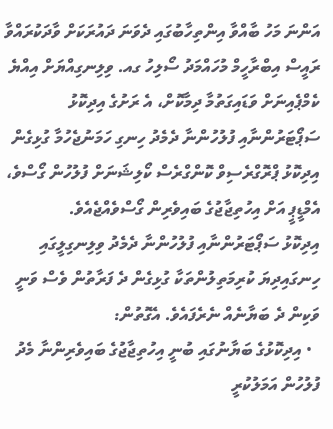އަންނަ މަހު ބާއްވާ އިންތިހާބުގައި ދެވަނަ ދައުރަކަށް ވާދަކުރައްވާ ރައީސް އިބްރާހީމް މުހައްމަދު ސޯލިހު ގއ. ވިލިނގިއްޔަށް އިއްޔެ ކެމްޕެއިނަށް ވަޑައިގަތުމާ ދިމާކޮށް، އެ ރަށުގެ އިދިކޮޅު ސަޕޯޓަރުންނާއި ފުލުހުންނާ ދެމެދު ހިނގި ހަމަނުޖެހުމާ ގުޅިގެން އިދިކޮޅު ޕްރޮގްރެސިވް ކޮންގްރެސް ކޯލިޝަނަށް ފުލުހުން ގޯސްވެ، އެމްޑީޕީ އަށް އިހުތިޖާޖުގެ ބައިވެރިން ގޯސްވެއްޖެއެވެ.
އިދިކޮޅު ސަޕޯޓަރުންނާއި ފުލުހުންނާ ދެމެދު ވިލިނގިލީގައި ހިނގައިދިޔަ ކުރިމަތިލުންތަކާ ގުޅިގެން ދެ ފަރާތުން ވެސް ވަނީ ވަކިން ދެ ބަޔާނެއް ނެރެފައެވެ. އެގޮތުން:
  • އިދިކޮޅުގެ ބަޔާނުގައި ބުނީ އިހުތިޖާޖުގެ ބައިވެރިންނާ މެދު ފުލުހުން އަމަލުކުރީ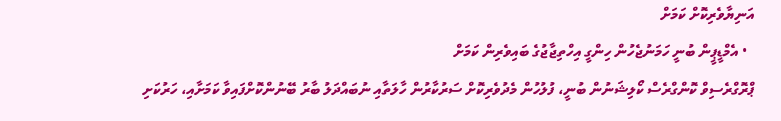އަނިޔާވެރިކޮށް ކަމަށް
  • އެމްޑީޕީން ބުނީ ހަމަނުޖެހުން ހިންގީ އިހްތިޖާޖުގެ ބައިވެރިން ކަމަށް
ޕްރޮގްރެސިވް ކޮންގްރެސް ކޯލިޝަނުން ބުނީ، ފުލުހުން މެދުވެރިކޮށް ސަރުކާރުން ހާލަތާއި ނުބައްދަލު ބާރު ބޭނުންކޮށްފައިވާ ކަމަށާއި، ހަރުކަށި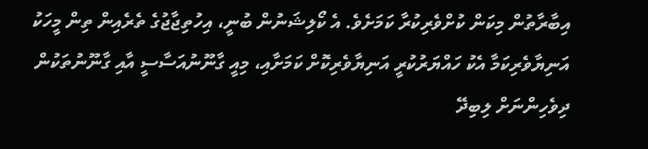އިބާރާތުން މިކަން ކުށްވެރިކުރާ ކަމަށެވެ. އެ ކޯލިޝަނުން ބުނީ، އިހުތިޖާޖުގެ ތެރެއިން ތިން މީހަކު އަނިޔާވެރިކަމާ އެކު ހައްޔަރުކުރީ އަނިޔާވެރިކޮށް ކަމަށާއި، މިއީ ގާނޫނުއަސާސީ އާއި ގާނޫނުތަކުން ދިވެހިންނަށް ލިބިދޭ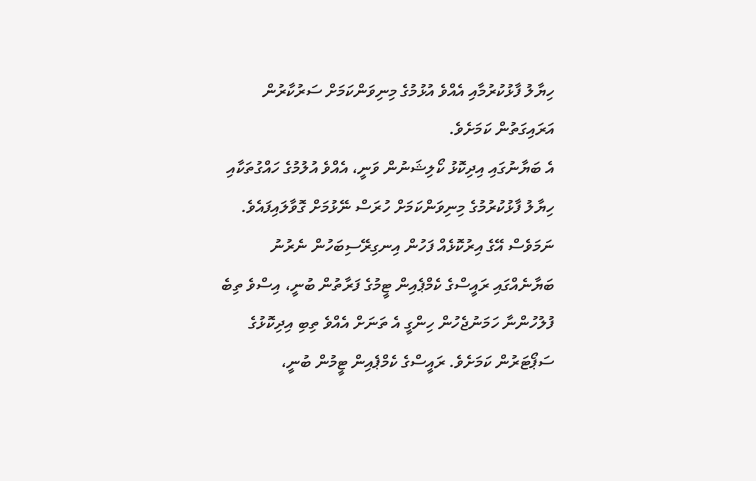ހިޔާލު ފާޅުކުރުމާއި އެއްވެ އުޅުމުގެ މިނިވަންކަމަށް ސަރުކާރުން އަރައިގަތުން ކަމަށެވެ.
އެ ބަޔާނުގައި އިދިކޮޅު ކޯލިޝަނުން ވަނީ، އެއްވެ އުލުމުގެ ހައްގުތަކާއި ހިޔާލު ފާޅުކުރުމުގެ މިނިވަންކަމަށް ހުރަސް ނޭޅުމަށް ގޮވާލައިފައެވެ.
ނަމަވެސް އޭގެ އިރުކޮޅެއް ފަހުން އިނގިރޭސިބަހުން ނެރުނު ބަޔާނެއްގައި ރައީސްގެ ކެމްޕެއިން ޓީމުގެ ފަރާތުން ބުނީ، އިސްވެ ތިބެ ފުލުހުންނާ ހަމަނުޖެހުން ހިންގީ އެ ތަނަށް އެއްވެ ތިބި އިދިކޮޅުގެ ސަޕޯޓަރުން ކަމަށެވެ. ރައީސްގެ ކެމްޕެއިން ޓީމުން ބުނީ،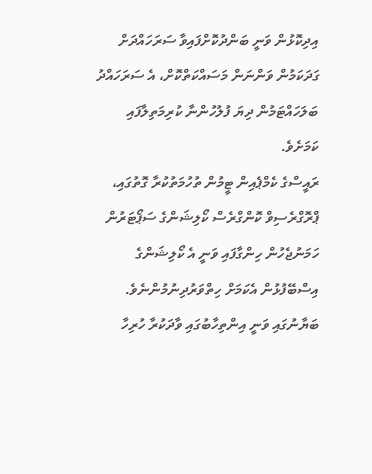އިދިކޮޅުން ވަނީ ބަންދުކޮށްފައިވާ ސަރަހައްދަށް ގަދަކަމުން ވަންނަން މަސައްކަތްކޮށް، އެ ސަރަހައްދު ބަލަހައްޓަމުން ދިޔަ ފުލުހުންނާ ކުރިމަތިލާފައި ކަމަށެވެ.
ރައީސްގެ ކެމްޕެއިން ޓީމުން ތުހުމަތުކުރާ ގޮތުގައި، ޕްރޮގްރެސިވް ކޮންގްރެސް ކޯލިޝަންގެ ސަޕޯޓަރުން ހަމަނުޖެހުން ހިންގާފައި ވަނީ އެ ކޯލިޝަންގެ އިސްބޭފުޅުން އެކަމަށް ހިތްވަރުދިނުމުންނެވެ. ބަޔާނުގައި ވަނީ އިންތިހާބުގައި ވާދަކުރާ ހުރިހާ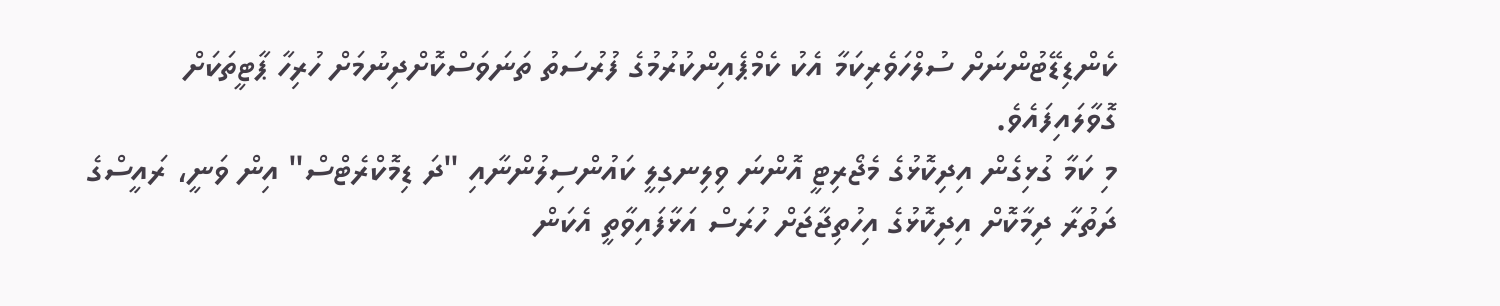ކެންޑިޑޭޓުންނަށް ސުލްހަވެރިކަމާ އެކު ކެމްޕެއިންކުރުމުގެ ފުރުސަތު ތަނަވަސްކޮށްދިނުމަށް ހުރިހާ ޕާޓީތަކަށް ގޮވާލައިފައެވެ.
މި ކަމާ ގުޅިގެން އިދިކޮޅުގެ މެޖޯރިޓީ އޮންނަ ވިލިނގިލީ ކައުންސިލުންނާއި "ދަ ޑިމޮކްރެޓްސް" އިން ވަނީ، ރައީސްގެ ދަތުރާ ދިމާކޮށް އިދިކޮޅުގެ އިހުތިޖާޖަށް ހުރަސް އަޅާފައިވާތީ އެކަން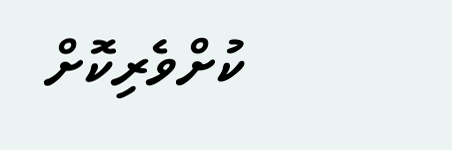ކުށްވެރިކޮށް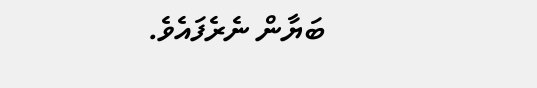ބަޔާން ނެރެފައެވެ.